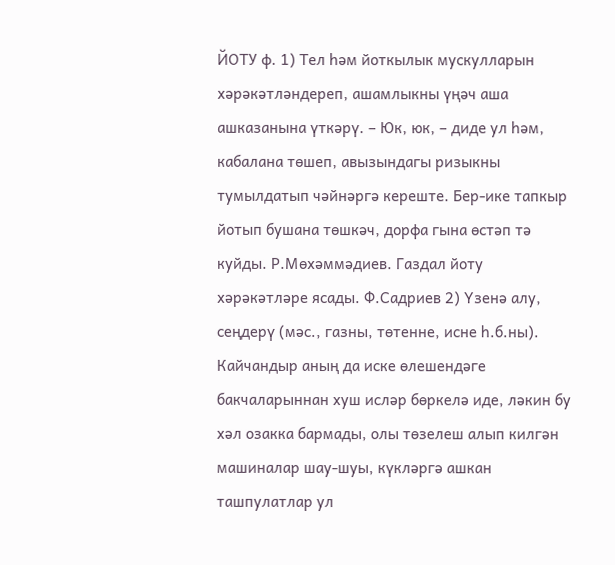ЙОТУ ф. 1) Тел һәм йоткылык мускулларын хәрәкәтләндереп, ашамлыкны үңәч аша ашказанына үткәрү. – Юк, юк, – диде ул һәм, кабалана төшеп, авызындагы ризыкны тумылдатып чәйнәргә кереште. Бер-ике тапкыр йотып бушана төшкәч, дорфа гына өстәп тә куйды. Р.Мөхәммәдиев. Газдал йоту хәрәкәтләре ясады. Ф.Садриев 2) Үзенә алу, сеңдерү (мәс., газны, төтенне, исне һ.б.ны). Кайчандыр аның да иске өлешендәге бакчаларыннан хуш исләр бөркелә иде, ләкин бу хәл озакка бармады, олы төзелеш алып килгән машиналар шау-шуы, күкләргә ашкан ташпулатлар ул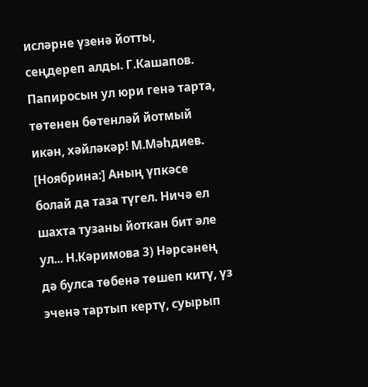исләрне үзенә йотты, сеңдереп алды. Г.Кашапов. Папиросын ул юри генә тарта, төтенен бөтенләй йотмый икән, хәйләкәр! М.Мәһдиев. [Ноябрина:] Аның үпкәсе болай да таза түгел. Ничә ел шахта тузаны йоткан бит әле ул... Н.Кәримова 3) Нәрсәнең дә булса төбенә төшеп китү, үз эченә тартып кертү, суырып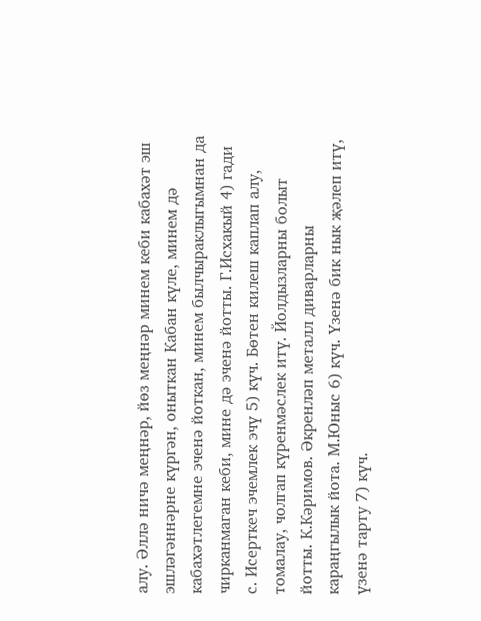алу. Әллә ничә меңнәр, йөз меңнәр минем кеби кабахәт эш эшләгәннәрне күргән, оныткан Кабан күле, минем дә кабахәтлегемне эченә йоткан, минем былчыраклыгымнан да чирканмаган кеби, мине дә эченә йотты. Г.Исхакый 4) гади с. Исерткеч эчемлек эчү 5) күч. Бөтен килеш каплап алу, томалау, чолгап күренмәслек итү. Йолдызларны болыт йотты. К.Кәримов. Әкренләп металл диварларны караңгылык йота. М.Юныс 6) күч. Үзенә бик нык җәлеп итү, үзенә тарту 7) күч.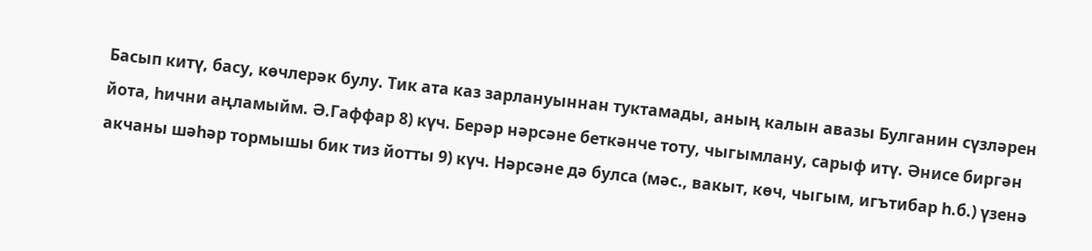Басып китү, басу, көчлерәк булу. Тик ата каз зарлануыннан туктамады, аның калын авазы Булганин сүзләрен йота, һични аңламыйм. Ә.Гаффар 8) күч. Берәр нәрсәне беткәнче тоту, чыгымлану, сарыф итү. Әнисе биргән акчаны шәһәр тормышы бик тиз йотты 9) күч. Нәрсәне дә булса (мәс., вакыт, көч, чыгым, игътибар һ.б.) үзенә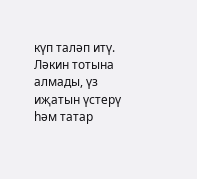күп таләп итү. Ләкин тотына алмады, үз иҗатын үстерү һәм татар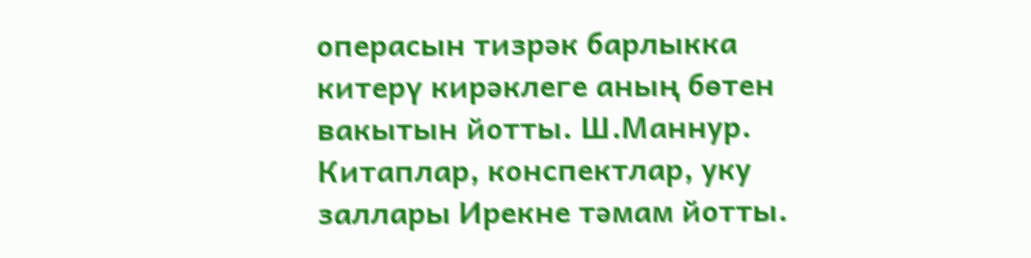операсын тизрәк барлыкка китерү кирәклеге аның бөтен вакытын йотты. Ш.Маннур. Китаплар, конспектлар, уку заллары Ирекне тәмам йотты.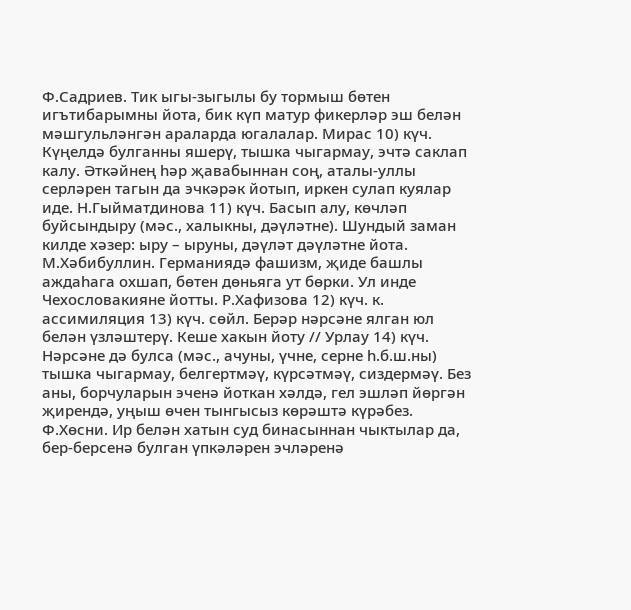Ф.Садриев. Тик ыгы-зыгылы бу тормыш бөтен игътибарымны йота, бик күп матур фикерләр эш белән мәшгульләнгән араларда югалалар. Мирас 10) күч. Күңелдә булганны яшерү, тышка чыгармау, эчтә саклап калу. Әткәйнең һәр җавабыннан соң, аталы-уллы серләрен тагын да эчкәрәк йотып, иркен сулап куялар иде. Н.Гыйматдинова 11) күч. Басып алу, көчләп буйсындыру (мәс., халыкны, дәүләтне). Шундый заман килде хәзер: ыру – ыруны, дәүләт дәүләтне йота. М.Хәбибуллин. Германиядә фашизм, җиде башлы аждаһага охшап, бөтен дөньяга ут бөрки. Ул инде Чехословакияне йотты. Р.Хафизова 12) күч. к. ассимиляция 13) күч. сөйл. Берәр нәрсәне ялган юл белән үзләштерү. Кеше хакын йоту // Урлау 14) күч. Нәрсәне дә булса (мәс., ачуны, үчне, серне һ.б.ш.ны) тышка чыгармау, белгертмәү, күрсәтмәү, сиздермәү. Без аны, борчуларын эченә йоткан хәлдә, гел эшләп йөргән җирендә, уңыш өчен тынгысыз көрәштә күрәбез. Ф.Хөсни. Ир белән хатын суд бинасыннан чыктылар да, бер-берсенә булган үпкәләрен эчләренә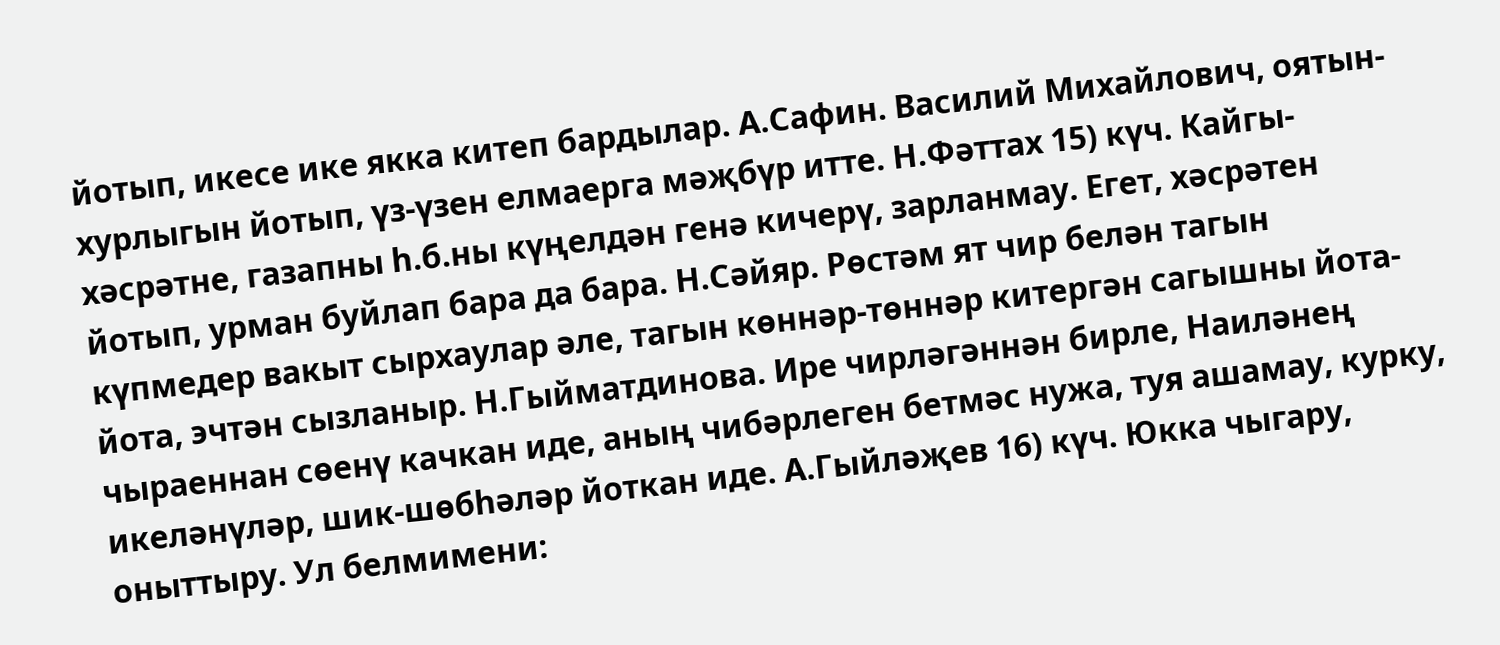йотып, икесе ике якка китеп бардылар. А.Сафин. Василий Михайлович, оятын-хурлыгын йотып, үз-үзен елмаерга мәҗбүр итте. Н.Фәттах 15) күч. Кайгы-хәсрәтне, газапны һ.б.ны күңелдән генә кичерү, зарланмау. Егет, хәсрәтен йотып, урман буйлап бара да бара. Н.Сәйяр. Рөстәм ят чир белән тагын күпмедер вакыт сырхаулар әле, тагын көннәр-төннәр китергән сагышны йота-йота, эчтән сызланыр. Н.Гыйматдинова. Ире чирләгәннән бирле, Наиләнең чыраеннан сөенү качкан иде, аның чибәрлеген бетмәс нужа, туя ашамау, курку, икеләнүләр, шик-шөбһәләр йоткан иде. А.Гыйләҗев 16) күч. Юкка чыгару, оныттыру. Ул белмимени: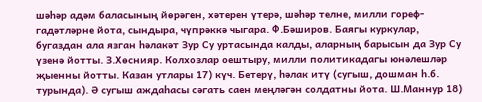шәһәр адәм баласының йөрәген, хәтерен үтерә, шәһәр телне, милли гореф-гадәтләрне йота, сындыра, чүпрәккә чыгара. Ф.Бәширов. Баягы куркулар, бугаздан ала язган һәлакәт Зур Су уртасында калды, аларның барысын да Зур Су үзенә йотты. З.Хөснияр. Колхозлар оештыру, милли политикадагы юнәлешләр җыенны йотты. Казан утлары 17) күч. Бетерү, һәлак итү (сугыш, дошман һ.б. турында). Ә сугыш аждаһасы сәгать саен меңләгән солдатны йота. Ш.Маннур 18)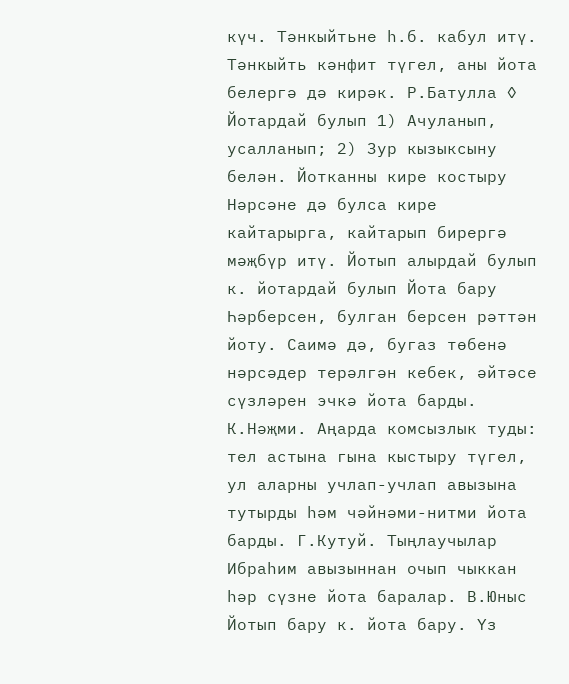күч. Тәнкыйтьне һ.б. кабул итү. Тәнкыйть кәнфит түгел, аны йота белергә дә кирәк. Р.Батулла ◊ Йотардай булып 1) Ачуланып, усалланып; 2) Зур кызыксыну белән. Йотканны кире костыру Нәрсәне дә булса кире кайтарырга, кайтарып бирергә мәҗбүр итү. Йотып алырдай булып к. йотардай булып Йота бару Һәрберсен, булган берсен рәттән йоту. Саимә дә, бугаз төбенә нәрсәдер терәлгән кебек, әйтәсе сүзләрен эчкә йота барды. К.Нәҗми. Аңарда комсызлык туды: тел астына гына кыстыру түгел, ул аларны учлап-учлап авызына тутырды һәм чәйнәми-нитми йота барды. Г.Кутуй. Тыңлаучылар Ибраһим авызыннан очып чыккан һәр сүзне йота баралар. В.Юныс Йотып бару к. йота бару. Үз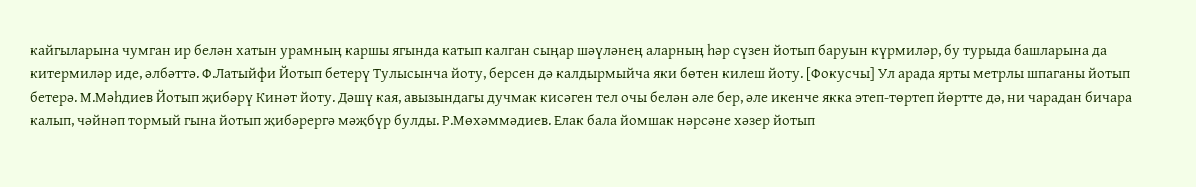кайгыларына чумган ир белән хатын урамның каршы ягында катып калган сыңар шәүләнең аларның һәр сүзен йотып баруын күрмиләр, бу турыда башларына да китермиләр иде, әлбәттә. Ф.Латыйфи Йотып бетерү Тулысынча йоту, берсен дә калдырмыйча яки бөтен килеш йоту. [Фокусчы] Ул арада ярты метрлы шпаганы йотып бетерә. М.Мәһдиев Йотып җибәрү Кинәт йоту. Дәшү кая, авызындагы дучмак кисәген тел очы белән әле бер, әле икенче якка этеп-төртеп йөртте дә, ни чарадан бичара калып, чәйнәп тормый гына йотып җибәрергә мәҗбүр булды. Р.Мөхәммәдиев. Елак бала йомшак нәрсәне хәзер йотып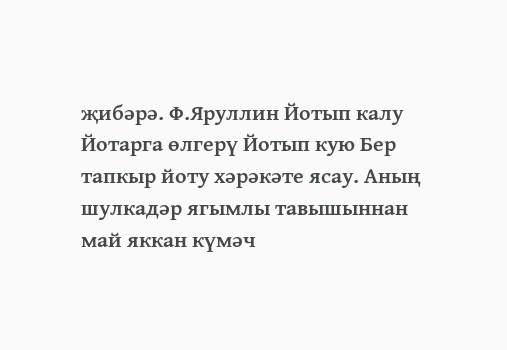җибәрә. Ф.Яруллин Йотып калу Йотарга өлгерү Йотып кую Бер тапкыр йоту хәрәкәте ясау. Аның шулкадәр ягымлы тавышыннан май яккан күмәч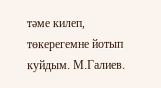тәме килеп, төкерегемне йотып куйдым. М.Галиев.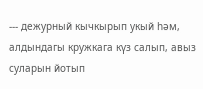--- дежурный кычкырып укый һәм, алдындагы кружкага күз салып, авыз суларын йотып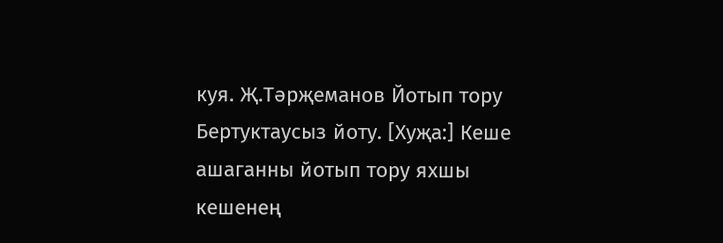куя. Җ.Тәрҗеманов Йотып тору Бертуктаусыз йоту. [Хуҗа:] Кеше ашаганны йотып тору яхшы кешенең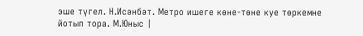эше түгел. Н.Исәнбәт. Метро ишеге көне-төне куе төркемне йотып тора. М.Юныс |